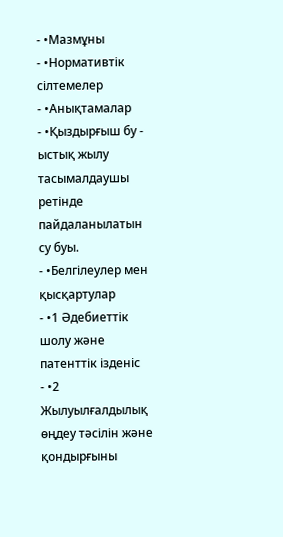- •Мазмұны
- •Нормативтік сілтемелер
- •Анықтамалар
- •Қыздырғыш бу - ыстық жылу тасымалдаушы ретінде пайдаланылатын су буы.
- •Белгілеулер мен қысқартулар
- •1 Әдебиеттік шолу және патенттік ізденіс
- •2 Жылуылғалдылық өңдеу тәсілін және қондырғыны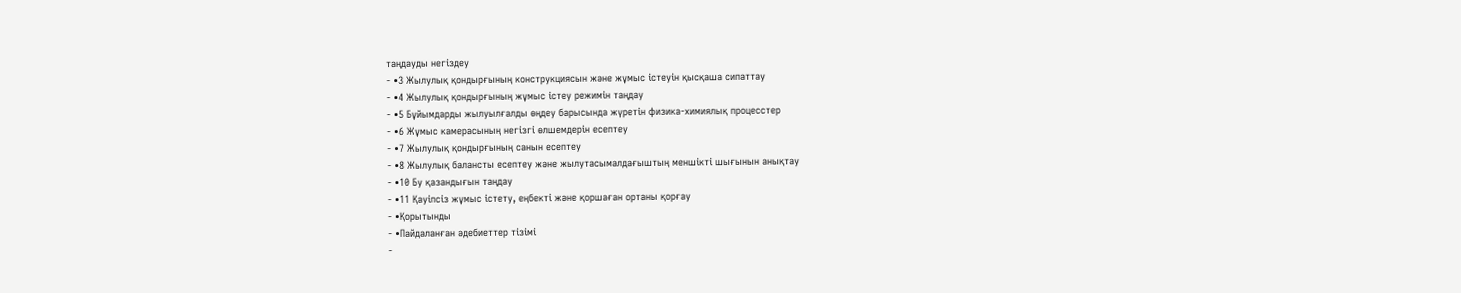таңдауды негіздеу
- •3 Жылулық қондырғының конструкциясын және жұмыс істеуін қысқаша сипаттау
- •4 Жылулық қондырғының жұмыс істеу режимін таңдау
- •5 Бұйымдарды жылуылғалды өңдеу барысында жүретін физика-химиялық процесстер
- •6 Жұмыс камерасының негізгі өлшемдерін есептеу
- •7 Жылулық қондырғының санын есептеу
- •8 Жылулық балансты есептеу және жылутасымалдағыштың меншікті шығынын анықтау
- •10 Бу қазандығын таңдау
- •11 Қауіпсіз жұмыс істету, еңбекті және қоршаған ортаны қорғау
- •Қорытынды
- •Пайдаланған әдебиеттер тізімі
-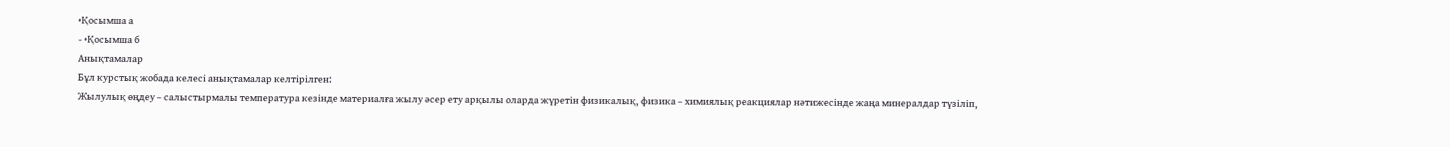•Қосымша а
- •Қосымша б
Анықтамалар
Бұл курстық жобада келесі анықтамалар келтірілген:
Жылулық өңдеу – салыстырмалы температура кезінде материалға жылу әсер ету арқылы оларда жүретін физикалық, физика – химиялық реакциялар нәтижесінде жаңа минералдар түзіліп,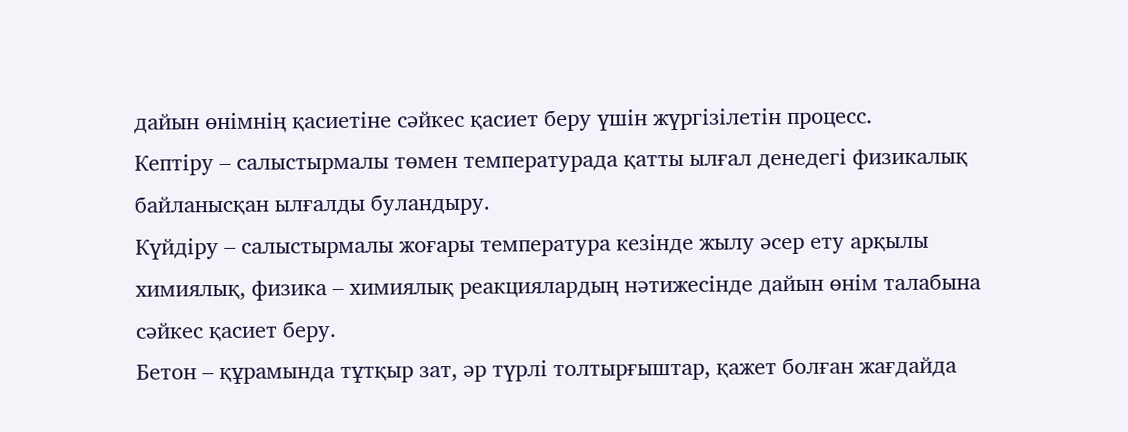дайын өнімнің қасиетіне сәйкес қасиет беру үшін жүргізілетін процесс.
Кептіру – салыстырмалы төмен температурада қатты ылғал денедегі физикалық байланысқан ылғалды буландыру.
Күйдіру – салыстырмалы жоғары температура кезінде жылу әсер ету арқылы химиялық, физика – химиялық реакциялардың нәтижесінде дайын өнім талабына сәйкес қасиет беру.
Бетон – құрамында тұтқыр зат, әр түрлі толтырғыштар, қажет болған жағдайда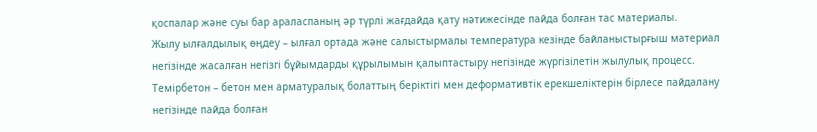қоспалар және суы бар араласпаның әр түрлі жағдайда қату нәтижесінде пайда болған тас материалы.
Жылу ылғалдылық өңдеу – ылғал ортада және салыстырмалы температура кезінде байланыстырғыш материал негізінде жасалған негізгі бұйымдарды құрылымын қалыптастыру негізінде жүргізілетін жылулық процесс.
Темірбетон – бетон мен арматуралық болаттың беріктігі мен деформативтік ерекшеліктерін бірлесе пайдалану негізінде пайда болған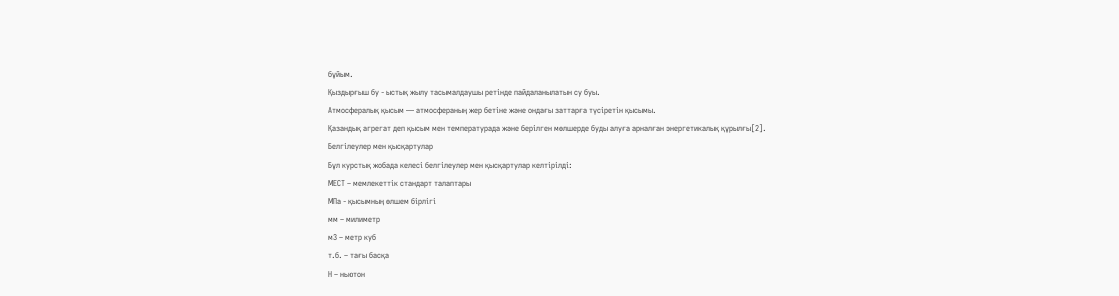бұйым.
Қыздырғыш бу - ыстық жылу тасымалдаушы ретінде пайдаланылатын су буы.
Атмосфералық қысым — атмосфераның жер бетіне және ондағы заттарға түсіретін қысымы.
Қазандық агрегат деп қысым мен температурада және берілген мөлшерде буды алуға арналған энергетикалық құрылғы[2].
Белгілеулер мен қысқартулар
Бұл курстық жобада келесі белгілеулер мен қысқартулар келтірілді:
МЕСТ – мемлекеттік стандарт талаптары
МПа - қысымның өлшем бірлігі
мм – милиметр
м3 – метр куб
т.б. – тағы басқа
Н – ньютон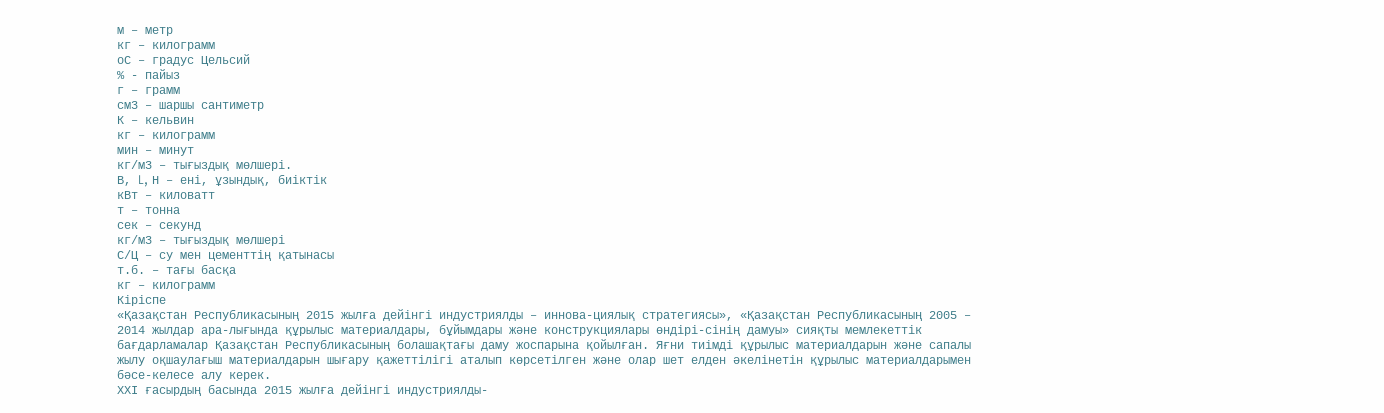м – метр
кг – килограмм
оС – градус Цельсий
% - пайыз
г – грамм
см3 – шаршы сантиметр
К – кельвин
кг – килограмм
мин – минут
кг/м3 – тығыздық мөлшері.
В, L, Н – ені, ұзындық, биіктік
кВт – киловатт
т – тонна
сек – секунд
кг/м3 – тығыздық мөлшері
С/Ц – су мен цементтің қатынасы
т.б. – тағы басқа
кг – килограмм
Кіріспе
«Қазақстан Республикасының 2015 жылға дейінгі индустриялды – иннова-циялық стратегиясы», «Қазақстан Республикасының 2005 – 2014 жылдар ара-лығында құрылыс материалдары, бұйымдары және конструкциялары өндірі-сінің дамуы» сияқты мемлекеттік бағдарламалар Қазақстан Республикасының болашақтағы даму жоспарына қойылған. Яғни тиімді құрылыс материалдарын және сапалы жылу оқшаулағыш материалдарын шығару қажеттілігі аталып көрсетілген және олар шет елден әкелінетін құрылыс материалдарымен бәсе-келесе алу керек.
ХХІ ғасырдың басында 2015 жылға дейінгі индустриялды-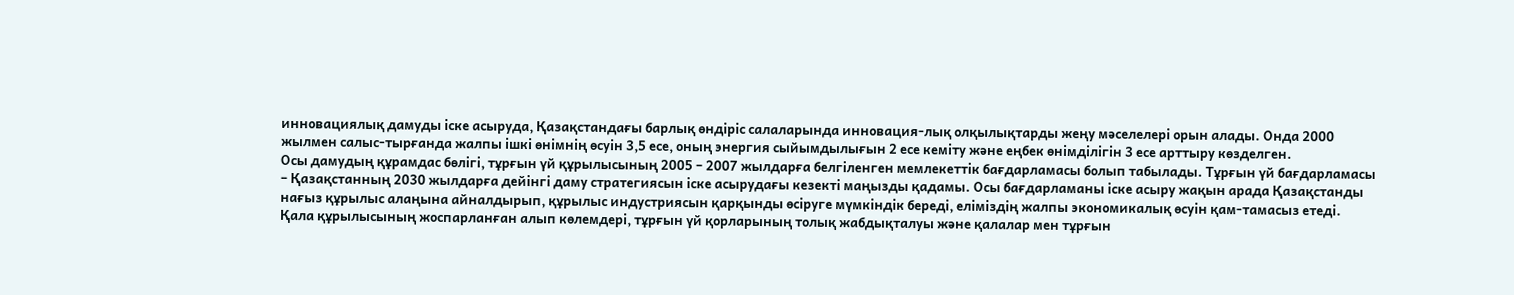инновациялық дамуды іске асыруда, Қазақстандағы барлық өндіріс салаларында инновация-лық олқылықтарды жеңу мәселелері орын алады. Онда 2000 жылмен салыс-тырғанда жалпы ішкі өнімнің өсуін 3,5 есе, оның энергия сыйымдылығын 2 есе кеміту және еңбек өнімділігін 3 есе арттыру көзделген.
Осы дамудың құрамдас бөлігі, тұрғын үй құрылысының 2005 – 2007 жылдарға белгіленген мемлекеттік бағдарламасы болып табылады. Тұрғын үй бағдарламасы – Қазақстанның 2030 жылдарға дейінгі даму стратегиясын іске асырудағы кезекті маңызды қадамы. Осы бағдарламаны іске асыру жақын арада Қазақстанды нағыз құрылыс алаңына айналдырып, құрылыс индустриясын қарқынды өсіруге мүмкіндік береді, еліміздің жалпы экономикалық өсуін қам-тамасыз етеді.
Қала құрылысының жоспарланған алып көлемдері, тұрғын үй қорларының толық жабдықталуы және қалалар мен тұрғын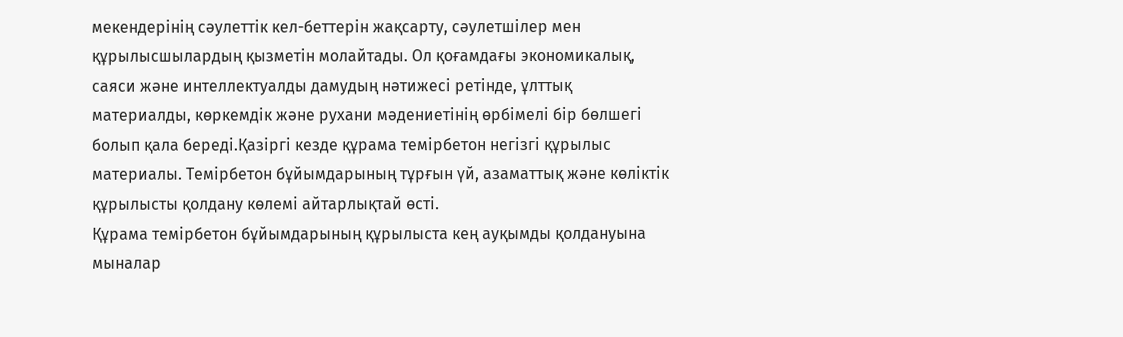мекендерінің сәулеттік кел-беттерін жақсарту, сәулетшілер мен құрылысшылардың қызметін молайтады. Ол қоғамдағы экономикалық, саяси және интеллектуалды дамудың нәтижесі ретінде, ұлттық материалды, көркемдік және рухани мәдениетінің өрбімелі бір бөлшегі болып қала береді.Қазіргі кезде құрама темірбетон негізгі құрылыс материалы. Темірбетон бұйымдарының тұрғын үй, азаматтық және көліктік құрылысты қолдану көлемі айтарлықтай өсті.
Құрама темірбетон бұйымдарының құрылыста кең ауқымды қолдануына мыналар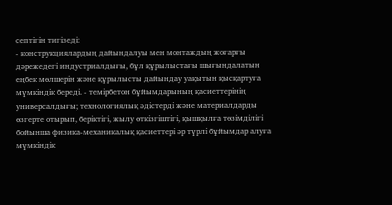септігін тигізеді:
- конструкциялардың дайындалуы мен монтаждың жоғарғы дәрежедегі индустриалдығы, бұл құрылыстағы шығындалатын еңбек мөлшерін және құрылысты дайындау уақытын қысқартуға мүмкіндік береді. - темірбетон бұйымдарының қасиеттерінің универсалдығы; технологиялық әдістерді және материалдарды өзгерте отырып, беріктігі, жылу өткізгіштігі, қышқылға төзімділігі бойынша физика-механикалық қасиеттері әр түрлі бұйымдар алуға мүмкіндік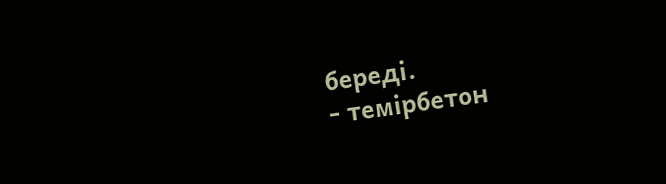береді.
- темірбетон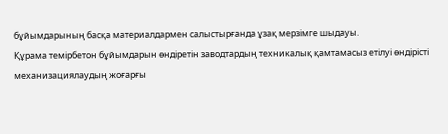бұйымдарының басқа материалдармен салыстырғанда ұзақ мерзімге шыдауы.
Құрама темірбетон бұйымдарын өндіретін заводтардың техникалық қамтамасыз етілуі өндірісті механизациялаудың жоғарғы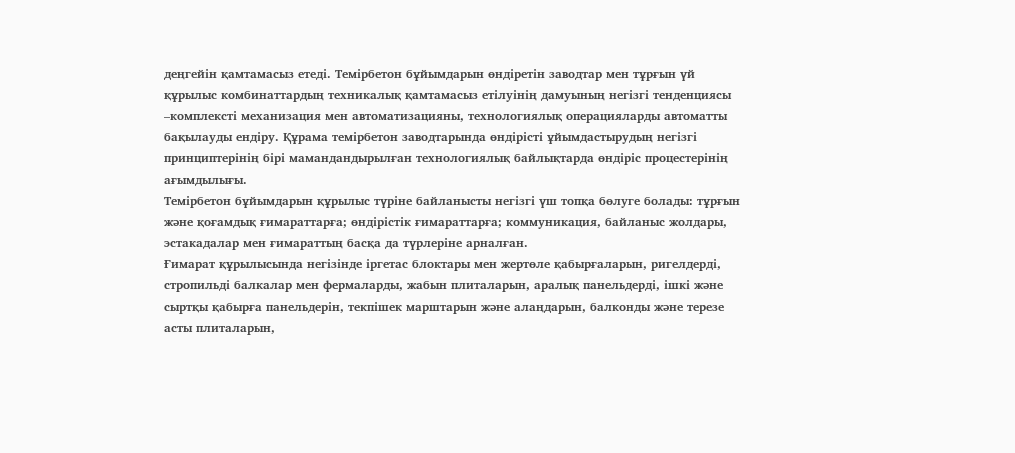деңгейін қамтамасыз етеді. Темірбетон бұйымдарын өндіретін заводтар мен тұрғын үй құрылыс комбинаттардың техникалық қамтамасыз етілуінің дамуының негізгі тенденциясы –комплексті механизация мен автоматизацияны, технологиялық операцияларды автоматты бақылауды ендіру. Құрама темірбетон заводтарында өндірісті ұйымдастырудың негізгі принциптерінің бірі мамандандырылған технологиялық байлықтарда өндіріс процестерінің ағымдылығы.
Темірбетон бұйымдарын құрылыс түріне байланысты негізгі үш топқа бөлуге болады: тұрғын және қоғамдық ғимараттарға; өндірістік ғимараттарға; коммуникация, байланыс жолдары, эстакадалар мен ғимараттың басқа да түрлеріне арналған.
Ғимарат құрылысында негізінде іргетас блоктары мен жертөле қабырғаларын, ригелдерді, стропильді балкалар мен фермаларды, жабын плиталарын, аралық панельдерді, ішкі және сыртқы қабырға панельдерін, текпішек марштарын және алаңдарын, балконды және терезе асты плиталарын,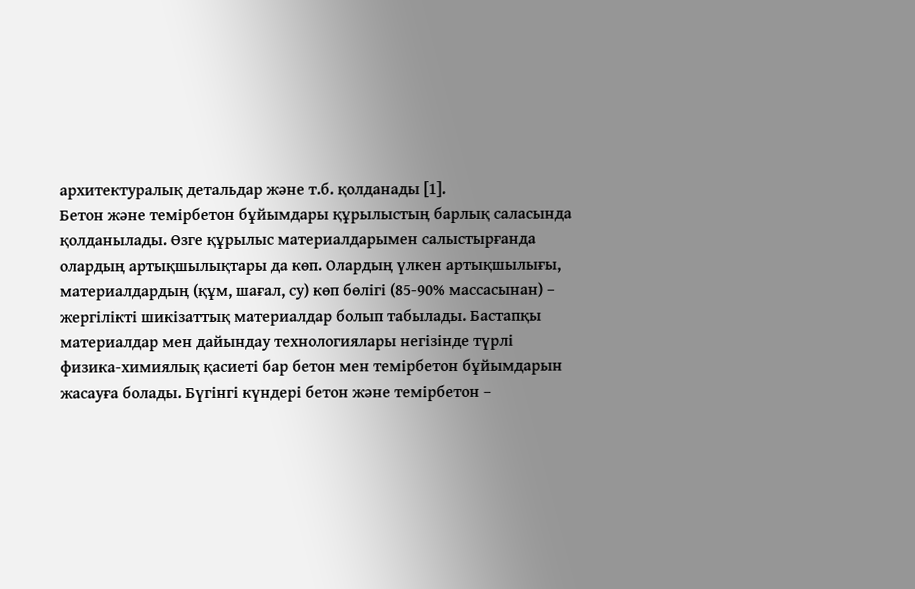архитектуралық детальдар және т.б. қолданады [1].
Бетон және темірбетон бұйымдары құрылыстың барлық саласында қолданылады. Өзге құрылыс материалдарымен салыстырғанда олардың артықшылықтары да көп. Олардың үлкен артықшылығы, материалдардың (құм, шағал, су) көп бөлігі (85-90% массасынан) – жергілікті шикізаттық материалдар болып табылады. Бастапқы материалдар мен дайындау технологиялары негізінде түрлі физика-химиялық қасиеті бар бетон мен темірбетон бұйымдарын жасауға болады. Бүгінгі күндері бетон және темірбетон –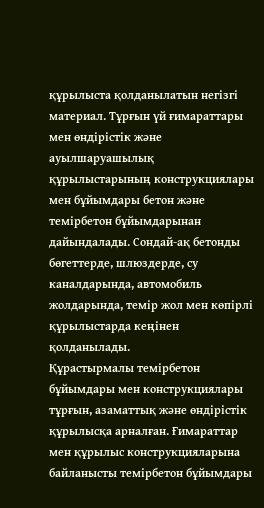құрылыста қолданылатын негізгі материал. Тұрғын үй ғимараттары мен өндірістік және ауылшаруашылық құрылыстарының конструкциялары мен бұйымдары бетон және темірбетон бұйымдарынан дайындалады. Сондай-ақ бетонды бөгеттерде, шлюздерде, су каналдарында, автомобиль жолдарында, темір жол мен көпірлі құрылыстарда кеңінен қолданылады.
Құрастырмалы темірбетон бұйымдары мен конструкциялары тұрғын, азаматтық және өндірістік құрылысқа арналған. Ғимараттар мен құрылыс конструкцияларына байланысты темірбетон бұйымдары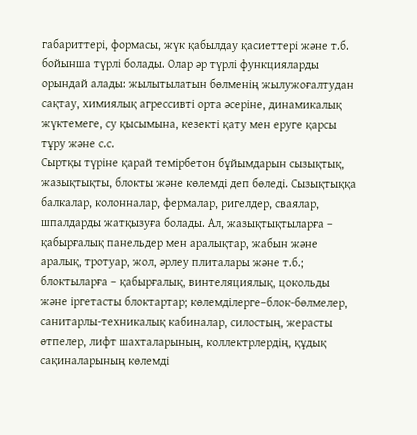габариттері, формасы, жүк қабылдау қасиеттері және т.б. бойынша түрлі болады. Олар әр түрлі функцияларды орындай алады: жылытылатын бөлменің жылужоғалтудан сақтау, химиялық агрессивті орта әсеріне, динамикалық жүктемеге, су қысымына, кезекті қату мен еруге қарсы тұру және с.с.
Сыртқы түріне қарай темірбетон бұйымдарын сызықтық, жазықтықты, блокты және көлемді деп бөледі. Сызықтыққа балкалар, колонналар, фермалар, ригелдер, сваялар, шпалдарды жатқызуға болады. Ал, жазықтықтыларға – қабырғалық панельдер мен аралықтар, жабын және аралық, тротуар, жол, әрлеу плиталары және т.б.; блоктыларға – қабырғалық, винтеляциялық, цокольды және іргетасты блоктартар; көлемділерге–блок-бөлмелер, санитарлы-техникалық кабиналар, силостың, жерасты өтпелер, лифт шахталарының, коллектрлердің, құдық сақиналарының көлемді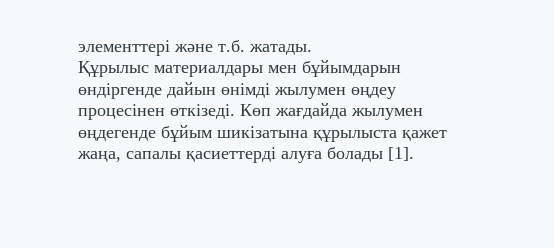элементтері және т.б. жатады.
Құрылыс материалдары мен бұйымдарын өндіргенде дайын өнімді жылумен өңдеу процесінен өткізеді. Көп жағдайда жылумен өңдегенде бұйым шикізатына құрылыста қажет жаңа, сапалы қасиеттерді алуға болады [1].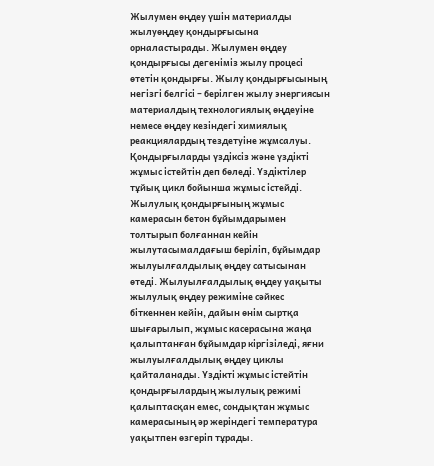Жылумен өңдеу үшін материалды жылуөңдеу қондырғысына орналастырады. Жылумен өңдеу қондырғысы дегеніміз жылу процесі өтетін қондырғы. Жылу қондырғысының негізгі белгісі – берілген жылу энергиясын материалдың технологиялық өңдеуіне немесе өңдеу кезіндегі химиялық реакциялардың тездетуіне жұмсалуы.
Қондырғыларды үздіксіз және үздікті жұмыс істейтін деп бөледі. Үздіктілер тұйық цикл бойынша жұмыс істейді. Жылулық қондырғының жұмыс камерасын бетон бұйымдарымен толтырып болғаннан кейін жылутасымалдағыш беріліп, бұйымдар жылуылғалдылық өңдеу сатысынан өтеді. Жылуылғалдылық өңдеу уақыты жылулық өңдеу режиміне сәйкес біткеннен кейін, дайын өнім сыртқа шығарылып, жұмыс касерасына жаңа қалыптанған бұйымдар кіргізіледі, яғни жылуылғалдылық өңдеу циклы қайталанады. Үздікті жұмыс істейтін қондырғылардың жылулық режимі қалыптасқан емес, сондықтан жұмыс камерасының әр жеріндегі температура уақытпен өзгеріп тұрады.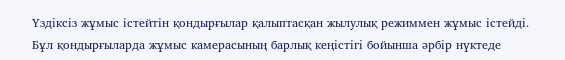Үздіксіз жұмыс істейтін қондырғылар қалыптасқан жылулық режиммен жұмыс істейді. Бұл қондырғыларда жұмыс камерасының барлық кеңістігі бойынша әрбір нүктеде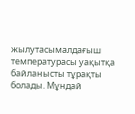жылутасымалдағыш температурасы уақытқа байланысты тұрақты болады. Мұндай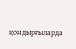қондырғыларда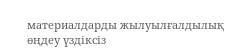материалдарды жылуылғалдылық өңдеу үздіксіз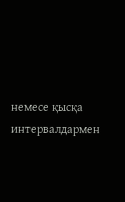немесе қысқа интервалдармен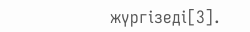жүргізеді[3].